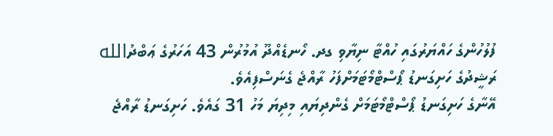ފުލުހުންގެ ހައްޔަރުގައި ހުއްޓާ ނިޔާވި ގދ. ހޯނޑެއްދޫ އުމުރުން 43 އަހަރުގެ ޢަބްދުالله ރަޝީދުގެ ހަށިގަނޑު ޕޯސްޓްމޯޓަމަށްފަހު ރާއްޖެ ގެނަސްފިއެވެ.
އޭނާގެ ހަށިގަނޑު ޕޯސްޓްމޯޓަމަށް ގެންދިޔައި މިދިޔަ މަހު 31 ގައެވެ. ހަށިގަނޑު ރާއްޖެ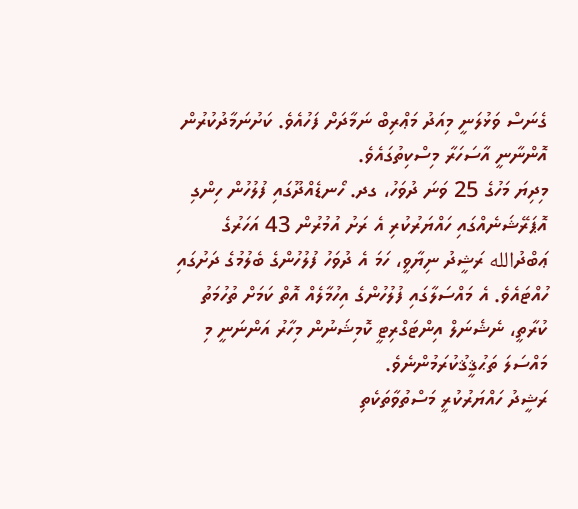ގެނަސް ވަޅުލަނީ މިއަދު މަޢްރިބް ނަމާދަށް ފަހުއެވެ. ކަށުނަމާދުކުރުން އޮންނާނީ އާސަހަރާ މިސްކިތުގައެވެ.
މިދިޔަ މަހުގެ 25 ވަނަ ދުވަހު، ގދ. ހޯނޑެއްދޫގައި ފުލުހުން ހިންގި އޮޕަރޭޝަނެއްގައި ހައްޔަރުކުރި އެ ރަށު އުމުރުން 43 އަހަރުގެ ޢަބްދުالله ރަޝީދު ނިޔާވީ، ހަމަ އެ ދުވަހު ފުލުހުންގެ ބެލުމުގެ ދަށުގައި ހުއްޓައެވެ. އެ މައްސަލާގައި ފުލުހުންގެ އިހުމާލެއް އޮތް ކަމަށް ތުހުމަތު ކުރާތީ، ނެޝެނަލް އިންޓަގްރިޓީ ކޮމިޝަނުން މިހާރު އަންނަނީ މި މައްސަލަ ތަޙުޤީޤުކުރަމުންނެވެ.
ރަޝީދު ހައްޔަރުކުރީ މަސްތުވާތަކެތި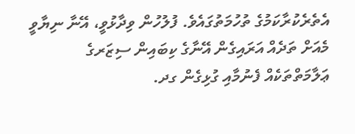އެތެރެކުރާކަމުގެ ތުހުމަތުގައެވެ. ފުލުހުން ވިދާޅުވީ، އޭނާ ނިޔާވީ މެއަށް ތަދެއް އަރައިގެން އޭނާގެ ކިބައިން ސިޒަރގެ ޢަލާމަތްތަކެއް ފެނުމާއި ގުޅިގެން ގދ.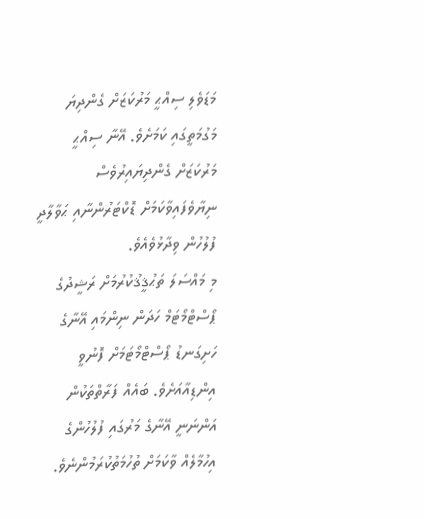މަޑަވެލި ސިއްޙީ މަރުކަޒަށް ގެންދިޔަ މަގުމަތީގައި ކަމަށެވެ. އޭނާ ސިއްޙީ މަރުކަޒަށް ގެންދިޔައިރުވެސް ނިޔާވެފައިވާކަމަށް ޑޮކްޓަރުންނާއި ޙަވާލާދީ ފުލުހުން ވިދާޅުވެއެވެ.
މި މައްސަލަ ތަޙުޤީޤުކުރުމަށް ރަޝީދުގެ ޕޯސްޓްމޯޓަމް ހަދަން ނިންމައި އޭނާގެ ހަށިގަނޑު ޕޯސްޓްމޯޓަމަށް ފޮނުވީ އިންޑިއާއަށެވެ. ބައެއް ފަރާތްތަކުން އަންނަނީ އޭނާގެ މަރުގައި ފުލުހުންގެ އިހުމާލެއް ވާކަމަށް ތުހުމަތުކުރަމުންނެވެ.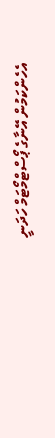އެހެންކަމުން އޭނާގެ ޕޯސްޓްމޯޓަމް ހަދަނީ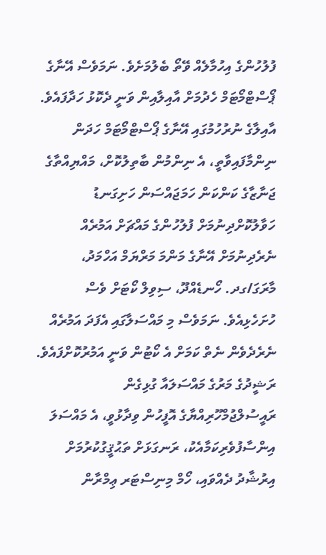ފުލުހުންގެ އިހުމާލެއް ވޭތޯ ބެލުމަށެވެ. ނަމަވެސް އޭނާގެ ޕޯސްޓްމޯޓަމް ހެދުމަށް އާއިލާއިން ވަނީ ދެކޮޅު ހަދާފައެވެ.
އާއިލާގެ ނުރުހުމުގައި އޭނާގެ ޕޯސްޓްމޯޓަމް ހަދަން ނިންމާފައިވާތީ، އެ ނިންމުން ބާތިލުކޮށް، މައްޔިއްތާގެ ޖަނާޒާގެ ކަންކަން ހަމަޖައްސަން ހަށިގަނޑު ހަވާލުކޮށްދިނުމަށް ފުލުހުންގެ މައްޗަށް އަމުރެއް ނެރެދިނުމަށް އޭނާގެ މަންމަ މަރްޔަމް އަހްމަދު، މާރަގަ/ގދ. ހޯނޑެއްދޫ، ސިވިލް ކޯޓަށް ވެސް ހުށަހެޅިއެވެ. ނަމަވެސް މި މައްސަލާގައި އެފަދަ އަމުރެއް ނެރެދެވެން ނެތް ކަމަށް އެ ކޯޓުން ވަނީ އަމުރުކޮށްފައެވެ.
ރަޝީދުގެ މަރުގެ މައްސަލައާ ގުޅިގެން ރައީސުލްޖުމްހޫރިއްޔާގެ އޮފީހުން ވިދާޅުވީ، އެ މައްސަލަ އިންސާފުވެރިކަމާއެކު، ރަނގަޅަށް ތަޙުޤީގުކުރުމަށް އިރުޝާދު ދެއްވައި، ހޯމް މިނިސްޓަރ ޢިމްރާން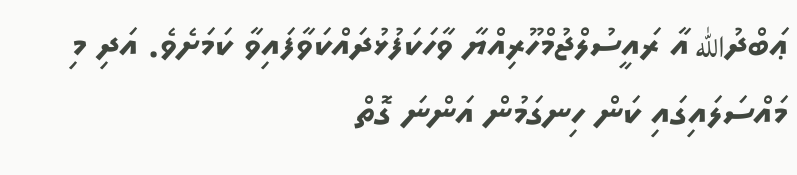ޢަބްދުالله އާ ރައީސުލްޖުމްހޫރިއްޔާ ވާހަކަފުޅުދައްކަވާފައިވާ ކަމަށެވެ. އަދި މި މައްސަލައިގައި ކަން ހިނގަމުން އަންނަ ގޮތް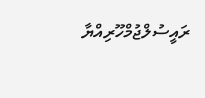ރައީސުލްޖުމްހޫރިއްޔާ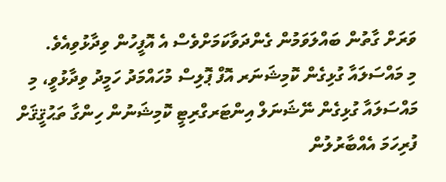ވަރަށް ގާތުން ބައްލަވަމުން ގެންދަވާކަމަށްވެސް އެ އޮފީހުން ވިދާޅުވިއެވެ.
މި މައްސަލައާ ގުޅިގެން ކޮމިޝަނަރ އޮފް ޕޮލިސް މުހައްމަދު ހަމީދު ވިދާޅުވީ، މި މައްސަލައާ ގުޅިގެން ނޭޝަނަލް އިންޓަރގްރިޓީ ކޮމިޝަނުން ހިންގާ ތަޙުޤީޤަށް ފުރިހަމަ އެއްބާރުލުން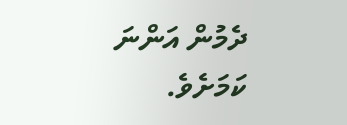ދެމުން އަންނަ ކަމަށެވެ.